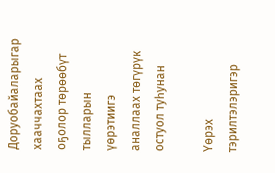Доруобайаларыгар хааччахтаах оҕолор төрөөбүт тылларын үөрэтиигэ аналлаах төгүрүк остуол туһунан

Үөрэх тэрилтэлэригэр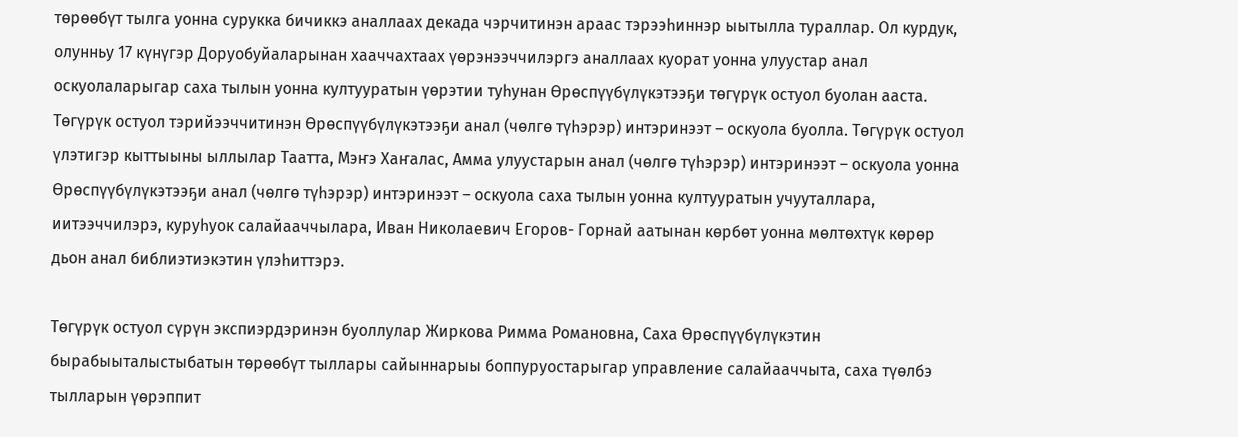төрөөбүт тылга уонна сурукка бичиккэ аналлаах декада чэрчитинэн араас тэрээһиннэр ыытылла тураллар. Ол курдук, олунньу 17 күнүгэр Доруобуйаларынан хааччахтаах үөрэнээччилэргэ аналлаах куорат уонна улуустар анал оскуолаларыгар саха тылын уонна култууратын үөрэтии туһунан Өрөспүүбүлүкэтээҕи төгүрүк остуол буолан ааста. Төгүрүк остуол тэрийээччитинэн Өрөспүүбүлүкэтээҕи анал (чөлгө түһэрэр) интэринээт – оскуола буолла. Төгүрүк остуол үлэтигэр кыттыыны ыллылар Таатта, Мэҥэ Хаҥалас, Амма улуустарын анал (чөлгө түһэрэр) интэринээт – оскуола уонна Өрөспүүбүлүкэтээҕи анал (чөлгө түһэрэр) интэринээт – оскуола саха тылын уонна култууратын учууталлара, иитээччилэрэ, куруһуок салайааччылара, Иван Николаевич Егоров- Горнай аатынан көрбөт уонна мөлтөхтүк көрөр дьон анал библиэтиэкэтин үлэһиттэрэ.

Төгүрүк остуол сүрүн экспиэрдэринэн буоллулар Жиркова Римма Романовна, Саха Өрөспүүбүлүкэтин бырабыыталыстыбатын төрөөбүт тыллары сайыннарыы боппуруостарыгар управление салайааччыта, саха түөлбэ тылларын үөрэппит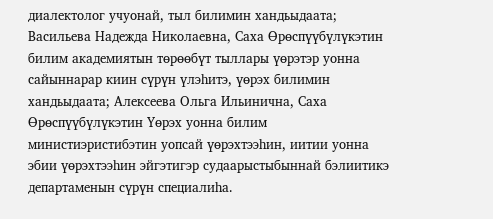диалектолог учуонай, тыл билимин хандьыдаата; Васильева Надежда Николаевна, Саха Өрөспүүбүлүкэтин билим академиятын төрөөбүт тыллары үөрэтэр уонна сайыннарар киин сүрүн үлэһитэ, үөрэх билимин хандьыдаата; Алексеева Ольга Ильинична, Саха Өрөспүүбүлүкэтин Үөрэх уонна билим министиэристибэтин уопсай үөрэхтээһин, иитии уонна эбии үөрэхтээһин эйгэтигэр судаарыстыбыннай бэлиитикэ департаменын сүрүн специалиһа.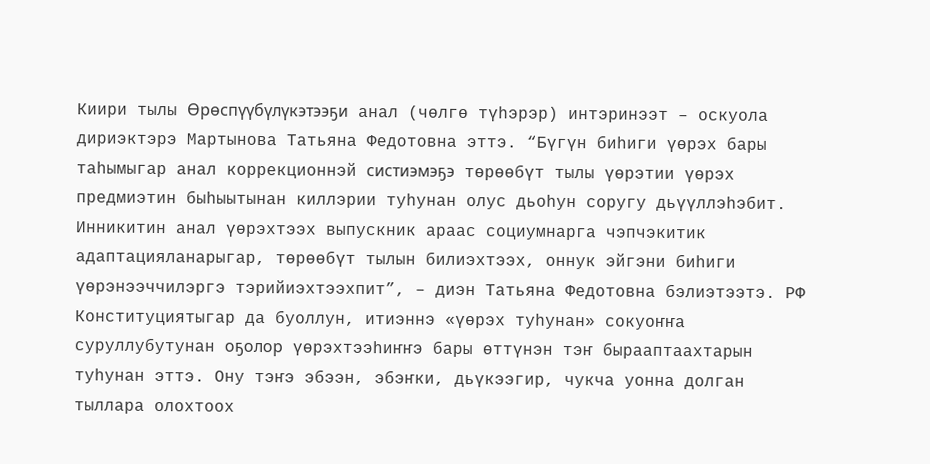Киири тылы Өрөспүүбүлүкэтээҕи анал (чөлгө түһэрэр) интэринээт – оскуола дириэктэрэ Мартынова Татьяна Федотовна эттэ. “Бүгүн биһиги үөрэх бары таһымыгар анал коррекционнэй систиэмэҕэ төрөөбүт тылы үөрэтии үөрэх предмиэтин быһыытынан киллэрии туһунан олус дьоһун соругу дьүүллэһэбит. Инникитин анал үөрэхтээх выпускник араас социумнарга чэпчэкитик адаптацияланарыгар, төрөөбүт тылын билиэхтээх, оннук эйгэни биһиги үөрэнээччилэргэ тэрийиэхтээхпит”, – диэн Татьяна Федотовна бэлиэтээтэ. РФ Конституциятыгар да буоллун, итиэннэ «үөрэх туһунан» сокуоҥҥа суруллубутунан оҕолор үөрэхтээһиҥҥэ бары өттүнэн тэҥ бырааптаахтарын туһунан эттэ. Ону тэҥэ эбээн, эбэҥки, дьүкээгир, чукча уонна долган тыллара олохтоох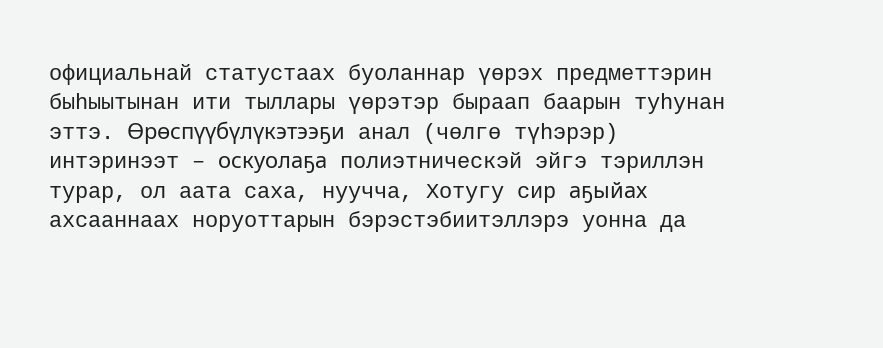официальнай статустаах буоланнар үөрэх предметтэрин быһыытынан ити тыллары үөрэтэр быраап баарын туһунан эттэ. Өрөспүүбүлүкэтээҕи анал (чөлгө түһэрэр) интэринээт – оскуолаҕа полиэтническэй эйгэ тэриллэн турар, ол аата саха, нуучча, Хотугу сир аҕыйах ахсааннаах норуоттарын бэрэстэбиитэллэрэ уонна да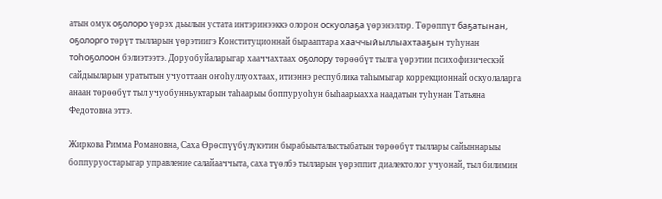атын омук оҕолоро үөрэх дьылын устата интэринээккэ олорон оскуолаҕа үөрэнэллэр. Төрөппүт баҕатынан, оҕолорго төрүт тылларын үөрэтиигэ Конституционнай бырааптара хааччыйыллыахтааҕын туһунан тоһоҕолоон бэлиэтээтэ. Доруобуйаларыгар хааччахтаах оҕолору төрөөбүт тылга үөрэтии психофизическэй сайдыыларын уратытын учуоттаан оҥоһуллуохтаах, итиэннэ республика таһымыгар коррекционнай оскуолаларга анаан төрөөбүт тыл учуобунньуктарын таһаарыы боппуруоһун быһаарыахха наадатын туһунан Татьяна Федотовна эттэ.

Жиркова Римма Романовна, Саха Өрөспүүбүлүкэтин бырабыыталыстыбатын төрөөбүт тыллары сайыннарыы боппуруостарыгар управление салайааччыта, саха түөлбэ тылларын үөрэппит диалектолог учуонай, тыл билимин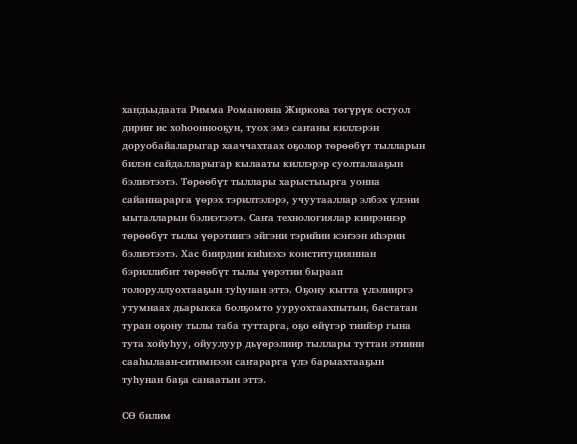хандьыдаата Римма Романовна Жиркова төгүрүк остуол дириҥ ис хоһооннооҕун, туох эмэ саҥаны киллэрэн доруобайаларыгар хааччахтаах оҕолор төрөөбүт тылларын билэн сайдалларыгар кылааты киллэрэр суолталааҕын бэлиэтээтэ. Төрөөбүт тыллары харыстыырга уонна сайаннарарга үөрэх тэрилтэлэрэ, учуутааллар элбэх үлэни ыыталларын бэлиэтээтэ. Саҥа технологиялар киирэннэр төрөөбүт тылы үөрэтиигэ эйгэни тэрийии кэҥээн иһэрин бэлиэтээтэ. Хас биирдии киһиэхэ конституцияннан бэриллибит төрөөбүт тылы үөрэтии быраап толоруллуохтааҕын туһунан эттэ. Оҕону кытта үлэлииргэ утумнаах дьарыкка болҕомто ууруохтаахпытын, бастатан туран оҕону тылы таба туттарга, оҕо өйүгэр тиийэр гына тута хойуһуу, ойуулуур дьүөрэлиир тыллары туттан этиини сааһылаан-ситимнээн саҥарарга үлэ барыахтааҕын туһунан баҕа санаатын эттэ.

СӨ билим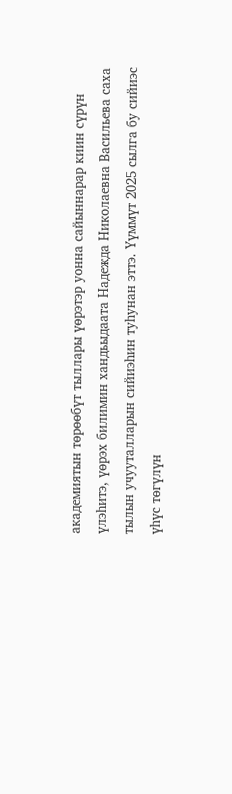академиятын төрөөбүт тыллары үөрэтэр уонна сайыннарар киин сүрүн үлэһитэ, үөрэх билимин хандьыдаата Надежда Николаевна Васильева саха тылын учууталларын сийиэһин туһунан эттэ. Үүммүт 2025 сылга бу сийиэс үһүс төгүлүн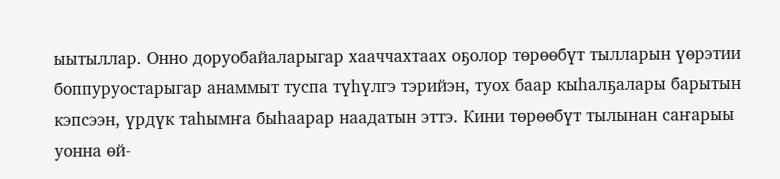ыытыллар. Онно доруобайаларыгар хааччахтаах оҕолор төрөөбүт тылларын үөрэтии боппуруостарыгар анаммыт туспа түһүлгэ тэрийэн, туох баар кыһалҕалары барытын кэпсээн, үрдүк таһымҥа быһаарар наадатын эттэ. Кини төрөөбүт тылынан саҥарыы уонна өй-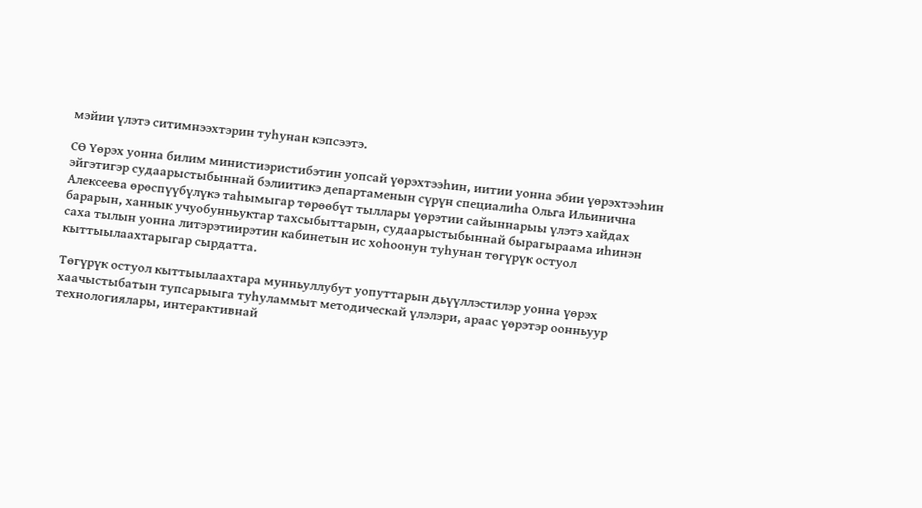мэйии үлэтэ ситимнээхтэрин туһунан кэпсээтэ.

СӨ Үөрэх уонна билим министиэристибэтин уопсай үөрэхтээһин, иитии уонна эбии үөрэхтээһин эйгэтигэр судаарыстыбыннай бэлиитикэ департаменын сүрүн специалиһа Ольга Ильинична Алексеева өрөспүүбүлүкэ таһымыгар төрөөбүт тыллары үөрэтии сайыннарыы үлэтэ хайдах барарын, ханнык учуобунньуктар тахсыбыттарын, судаарыстыбыннай бырагыраама иһинэн саха тылын уонна литэрэтиирэтин кабинетын ис хоһоонун туһунан төгүрүк остуол кыттыылаахтарыгар сырдатта.

Төгүрүк остуол кыттыылаахтара мунньуллубут уопуттарын дьүүллэстилэр уонна үөрэх хаачыстыбатын тупсарыыга туһуламмыт методическай үлэлэри, араас үөрэтэр оонньуур технологиялары, интерактивнай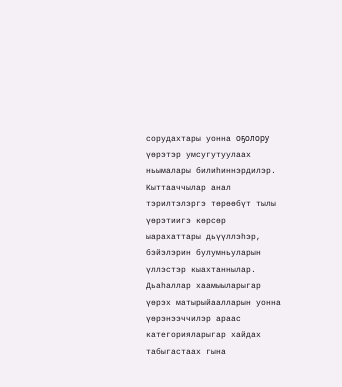сорудахтары уонна оҕолору үөрэтэр умсугутуулаах ньымалары билиһиннэрдилэр. Кыттааччылар анал тэрилтэлэргэ төрөөбүт тылы үөрэтиигэ көрсөр ыарахаттары дьүүллэһэр, бэйэлэрин булумньуларын үллэстэр кыахтаннылар. Дьаһаллар хаамыыларыгар үөрэх матырыйаалларын уонна үөрэнээччилэр араас категорияларыгар хайдах табыгастаах гына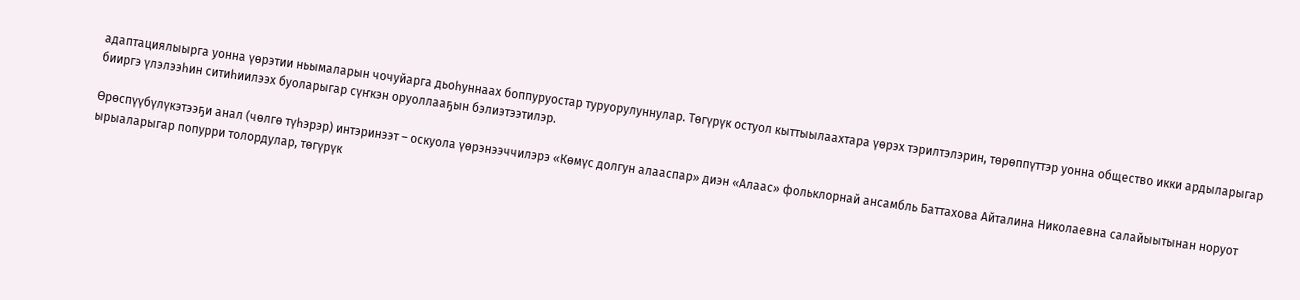адаптациялыырга уонна үөрэтии ньымаларын чочуйарга дьоһуннаах боппуруостар туруорулуннулар. Төгүрүк остуол кыттыылаахтара үөрэх тэрилтэлэрин, төрөппүттэр уонна общество икки ардыларыгар бииргэ үлэлээһин ситиһиилээх буоларыгар сүҥкэн оруоллааҕын бэлиэтээтилэр.

Өрөспүүбүлүкэтээҕи анал (чөлгө түһэрэр) интэринээт – оскуола үөрэнээччилэрэ «Көмүс долгун алааспар» диэн «Алаас» фольклорнай ансамбль Баттахова Айталина Николаевна салайыытынан норуот ырыаларыгар попурри толордулар, төгүрүк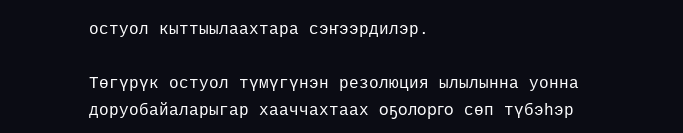остуол кыттыылаахтара сэҥээрдилэр.

Төгүрүк остуол түмүгүнэн резолюция ылылынна уонна доруобайаларыгар хааччахтаах оҕолорго сөп түбэһэр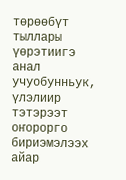төрөөбүт тыллары үөрэтиигэ анал учуобунньук, үлэлиир тэтэрээт оҥорорго бириэмэлээх айар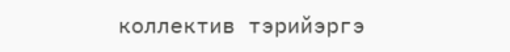коллектив тэрийэргэ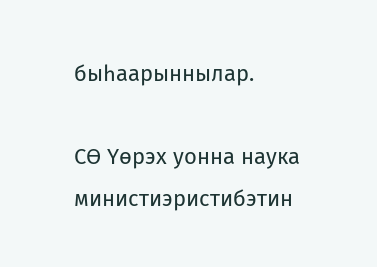быһаарыннылар.

СӨ Үөрэх уонна наука министиэристибэтин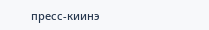пресс-киинэ